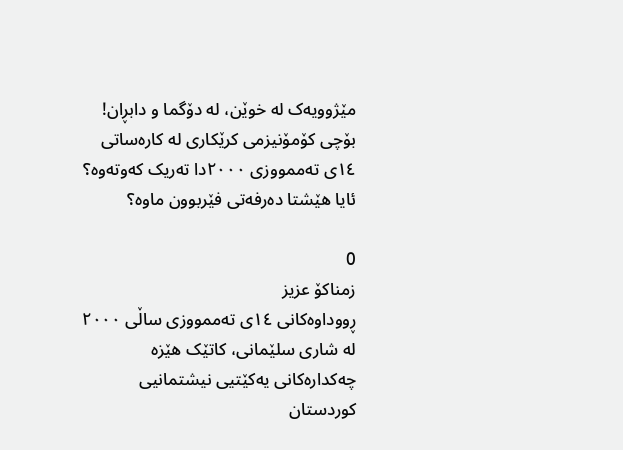مێژوویەک لە خوێن، لە دۆگما و دابڕان! بۆچی کۆمۆنیزمی کرێکاری لە کارەساتی ١٤ی تەممووزی ٢٠٠٠دا تەریک کەوتەوە؟ ئایا هێشتا دەرفەتی فێربوون ماوە؟

0
زمناکۆ عزیز
ڕووداوەکانی ١٤ی تەممووزی ساڵی ٢٠٠٠ لە شاری سلێمانی، کاتێک هێزە چەکدارەکانی یەکێتیی نیشتمانیی کوردستان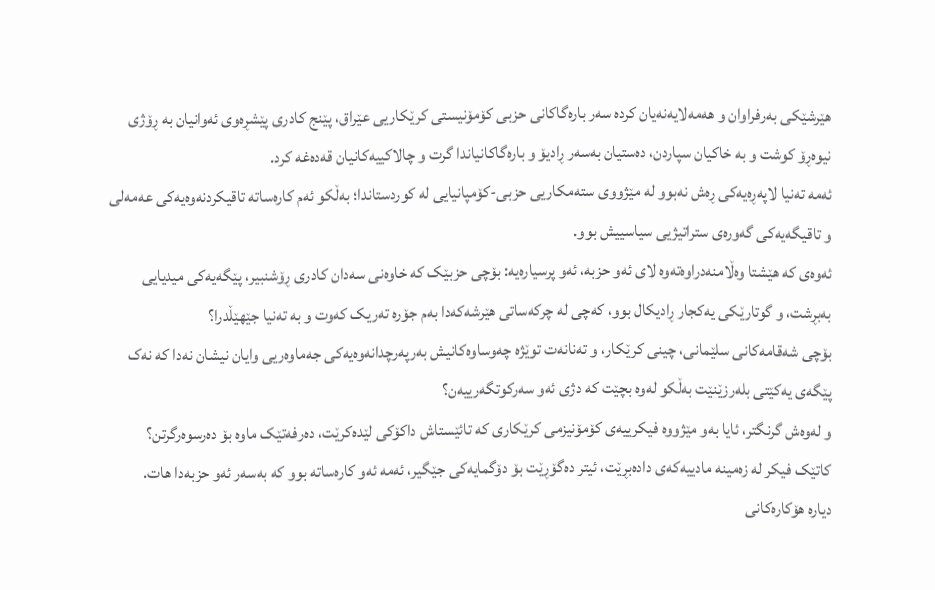هێرشێکی بەرفراوان و هەمەلایەنەیان کردە سەر بارەگاکانی حزبی کۆمۆنیستی کرێکاریی عێراق، پێنج کادری پێشڕەوی ئەوانیان بە ڕۆژی نیوەڕۆ کوشت و بە خاکیان سپاردن، دەستیان بەسەر ڕادیۆ و بارەگاکانیاندا گرت و چالاکییەکانیان قەدەغە کرد.
ئەمە تەنیا لاپەڕەیەکی ڕەش نەبوو لە مێژووی ستەمکاریی حزبی-کۆمپانیایی لە کوردستاندا؛ بەڵکو ئەم کارەساتە تاقیکردنەوەیەکی عەمەلی و تاقیگەیەکی گەورەی ستراتیژیی سیاسییش بوو.
ئەوەی کە هێشتا وەڵامنەدراوەتەوە لای ئەو حزبە، ئەو پرسیارەیە: بۆچی حزبێک کە خاوەنی سەدان کادری ڕۆشنبیر، پێگەیەکی میدیایی بەبڕشت، و گوتارێکی یەکجار ڕادیکال بوو، کەچی لە چرکەساتی هێرشەکەدا بەم جۆرە تەریک کەوت و بە تەنیا جێهێڵدرا؟
بۆچی شەقامەکانی سلێمانی، چینی کرێکار، و تەنانەت توێژە چەوساوەکانیش بەرپەرچدانەوەیەکی جەماوەریی وایان نیشان نەدا کە نەک پێگەی یەکێتی بلەرزێنێت بەڵکو لەوە بچێت کە دژی ئەو سەرکوتگەرییەن؟
و لەوەش گرنگتر، ئایا بەو مێژووە فیکرییەی کۆمۆنیزمی کرێکاری کە تائێستاش داکۆکی لێدەکرێت، دەرفەتێک ماوە بۆ دەرسوەرگرتن؟
کاتێک فیکر لە زەمینە مادییەکەی دادەبڕێت، ئیتر دەگۆڕێت بۆ دۆگمایەکی جێگیر، ئەمە ئەو کارەساتە بوو کە بەسەر ئەو حزبەدا هات.
دیارە هۆکارەکانی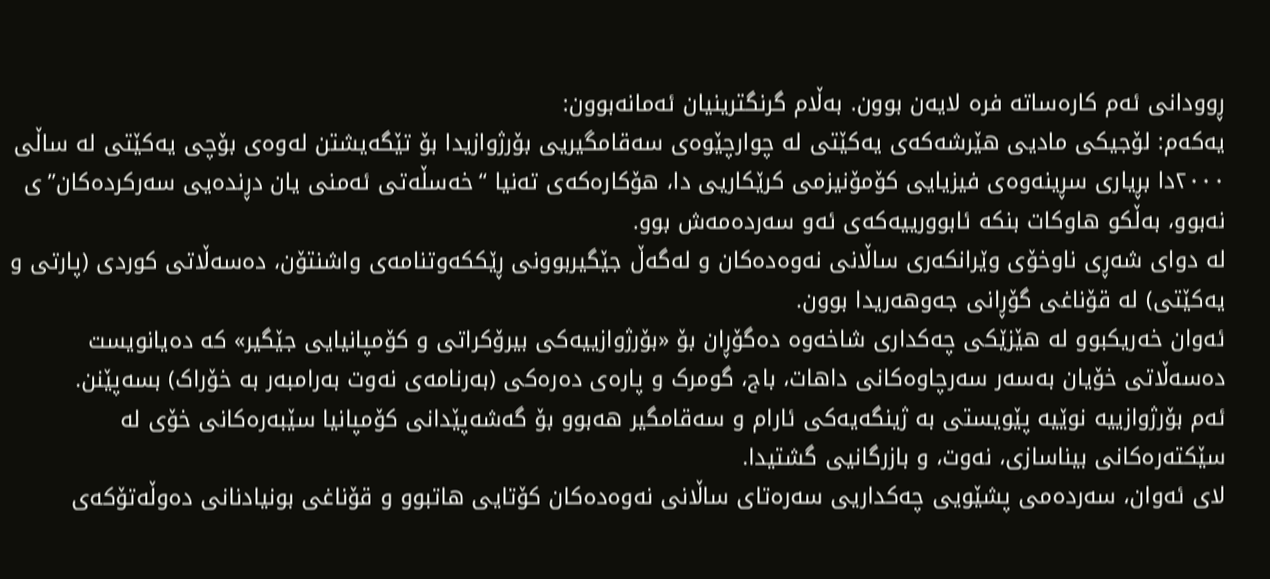ڕوودانی ئەم کارەساتە فرە لایەن بوون. بەڵام گرنگترینیان ئەمانەبوون:
یەکەم: لۆجیکی مادیی هێرشەکەی یەکێتی لە چوارچێوەی سەقامگیریی بۆرژوازیدا بۆ تێگەیشتن لەوەی بۆچی یەکێتی لە ساڵی ٢٠٠٠دا بڕیاری سڕینەوەی فیزیایی کۆمۆنیزمی کرێکاریی دا، هۆکارەکەی تەنیا “خەسڵەتی ئەمنی یان دڕندەیی سەرکردەکان”ی نەبوو، بەڵکو هاوکات بنکە ئابوورییەکەی ئەو سەردەمەش بوو.
لە دوای شەڕی ناوخۆی وێرانکەری ساڵانی نەوەدەکان و لەگەڵ جێگیربوونی ڕێککەوتنامەی واشنتۆن، دەسەڵاتی کوردی (پارتی و یەکێتی) لە قۆناغی گۆڕانی جەوهەریدا بوون.
ئەوان خەریکبوو لە هێزێکی چەکداری شاخەوە دەگۆڕان بۆ «بۆرژوازییەکی بیرۆکراتی و کۆمپانیایی جێگیر» کە دەیانویست دەسەڵاتی خۆیان بەسەر سەرچاوەکانی داهات، باج، گومرک و پارەی دەرەکی (بەرنامەی نەوت بەرامبەر بە خۆراک) بسەپێنن.
ئەم بۆرژوازییە نوێیە پێویستی بە ژینگەیەکی ئارام و سەقامگیر هەبوو بۆ گەشەپێدانی کۆمپانیا سێبەرەکانی خۆی لە سێکتەرەکانی بیناسازی، نەوت، و بازرگانیی گشتیدا.
لای ئەوان، سەردەمی پشێویی چەکداریی سەرەتای ساڵانی نەوەدەکان کۆتایی هاتبوو و قۆناغی بونیادنانی دەوڵەتۆکەی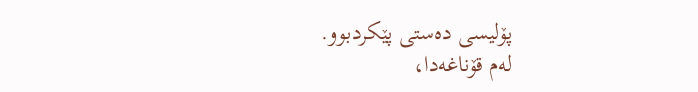پۆلیسی دەستی پێکردبوو.
لەم قۆناغەدا،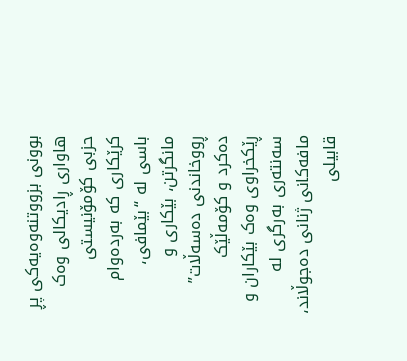بوونی بزووتنەوەیەکی پڕ هاواری ڕادیکالی وەک حزبی کۆمۆنیستی کرێکاری کە بەردەوام باسی لە “بێمافی، مانگرتن، بێکاری و ڕووخاندنی دەسەڵات” دەکرد و کۆمەڵێک ڕێکخراوی وەک بێکاران و سەنتەری بەرگری لە مافەکانی ژنانی دەجوڵاند، قابیلی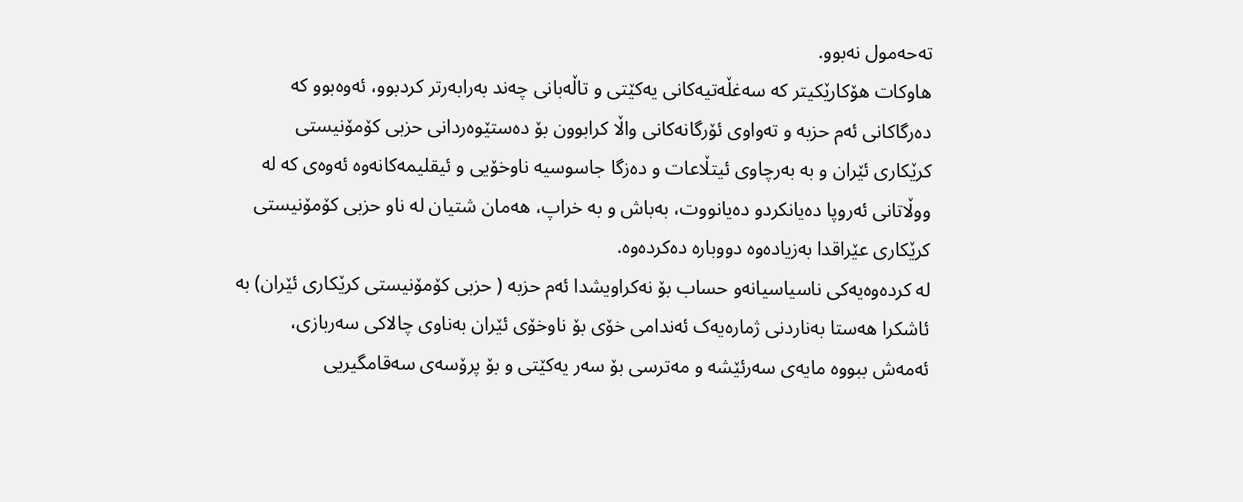تەحەمول نەبوو.
هاوکات هۆکارێکیتر کە سەغڵەتیەکانی یەکێتی و تاڵەبانی چەند بەرابەرتر کردبوو، ئەوەبوو کە دەرگاکانی ئەم حزبە و تەواوی ئۆرگانەکانی واڵا کرابوون بۆ دەستێوەردانی حزبی کۆمۆنیستی کرێکاری ئێران و بە بەرچاوی ئیتڵاعات و دەزگا جاسوسیە ناوخۆیی و ئیقلیمەکانەوە ئەوەی کە لە ووڵاتانی ئەروپا دەیانکردو دەیانووت، بەباش و بە خراپ، هەمان شتیان لە ناو حزبی کۆمۆنیستی کرێکاری عێراقدا بەزیادەوە دووبارە دەکردەوە.
لە کردەوەیەکی ناسیاسیانەو حساب بۆ نەکراویشدا ئەم حزبە ( حزبی کۆمۆنیستی کرێکاری ئێران) بە ئاشکرا هەستا بەناردنی ژمارەیەک ئەندامی خۆی بۆ ناوخۆی ئێران بەناوی چالاکی سەربازی، ئەمەش ببووە مایەی سەرئێشە و مەترسی بۆ سەر یەکێتی و بۆ پرۆسەی سەقامگیریی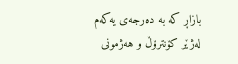بازاڕ کە بە دەرجەی یەکەم لەژێر کۆنترۆڵ و هەژمونی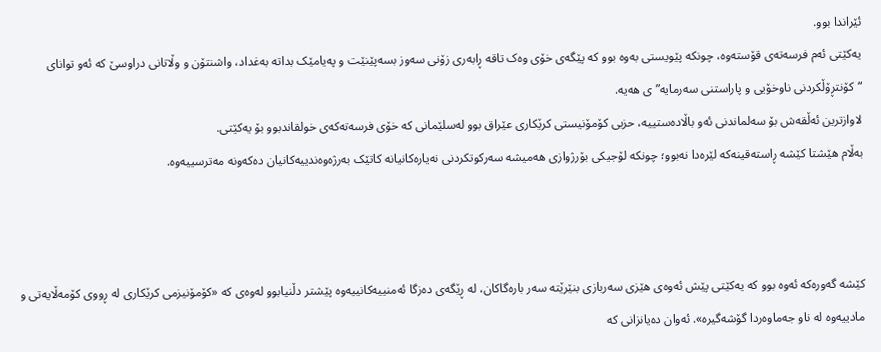ئێراندا بوو.
یەکێتی ئەم فرسەتەی قۆستەوە، چونکە پێویستی بەوە بوو کە پێگەی خۆی وەک تاقە ڕابەری زۆنی سەوز بسەپێنێت و پەیامێک بداتە بەغداد، واشنتۆن و وڵاتانی دراوسێ کە ئەو توانای “کۆنتڕۆڵکردنی ناوخۆیی و پاراستنی سەرمایە”ی هەیە.
لاوازترین ئەڵقەش بۆ سەلماندنی ئەو باڵادەستییە، حزبی کۆمۆنیستی کرێکاری عێراق بوو لەسلێمانی کە خۆی فرسەتەکەی خولقاندبوو بۆ یەکێتی.
بەڵام هێشتا کێشە ڕاستەقینەکە لێرەدا نەبوو؛ چونکە لۆجیکی بۆرژوازی هەمیشە سەرکوتکردنی نەیارەکانیانە کاتێک بەرژەوەندییەکانیان دەکەونە مەترسییەوە.



کێشە گەورەکە ئەوە بوو کە یەکێتی پێش ئەوەی هێزی سەربازی بنێرێتە سەر بارەگاکان، لە ڕێگەی دەزگا ئەمنییەکانییەوە پێشتر دڵنیابوو لەوەی کە «کۆمۆنیزمی کرێکاری لە ڕووی کۆمەڵایەتی و مادییەوە لە ناو جەماوەردا گۆشەگیرە». ئەوان دەیانزانی کە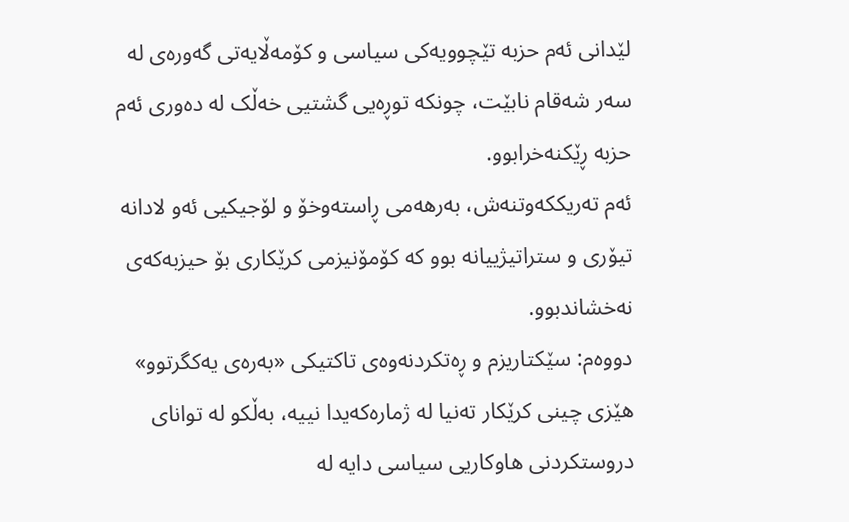لێدانی ئەم حزبە تێچوویەکی سیاسی و کۆمەڵایەتی گەورەی لە سەر شەقام نابێت، چونکە توڕەیی گشتیی خەڵک لە دەوری ئەم حزبە ڕێکنەخرابوو.
ئەم تەریککەوتنەش، بەرهەمی ڕاستەوخۆ و لۆجیکیی ئەو لادانە تیۆری و ستراتیژییانە بوو کە کۆمۆنیزمی کرێکاری بۆ حیزبەکەی نەخشاندبوو.
دووەم: سێکتاریزم و ڕەتکردنەوەی تاکتیکی «بەرەی یەکگرتوو»
هێزی چینی کرێکار تەنیا لە ژمارەکەیدا نییە، بەڵکو لە توانای دروستکردنی هاوکاریی سیاسی دایە لە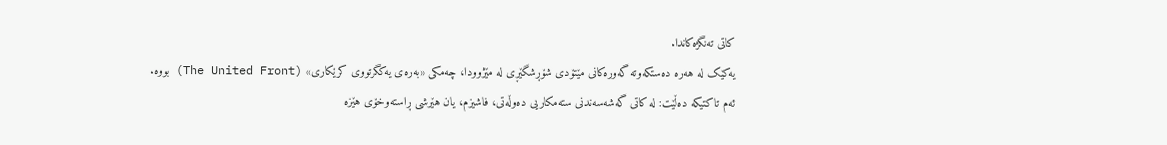کاتی تەنگژەکاندا.
یەکێک لە هەرە دەستکەوتە گەورەکانی مێتۆدی شۆڕشگێڕی لە مێژوودا، چەمکی «بەرەی یەکگرتووی کرێکاری» (The United Front) بووە.
ئەم تاکتیکە دەڵێت: لە کاتی گەشەسەندنی ستەمکاریی دەوڵەتی، فاشیزم، یان هێرشی ڕاستەوخۆی هێزە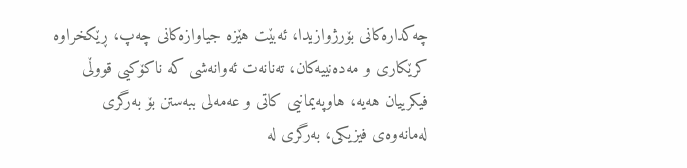چەکدارەکانی بۆرژوازیدا، ئەبێت هێزە جیاوازەکانی چەپ، ڕێکخراوە کرێکاری و مەدەنییەکان، تەنانەت ئەوانەشی کە ناکۆکیی قووڵی فیکرییان هەیە، هاوپەیمانیی کاتی و عەمەلی ببەستن بۆ بەرگری لەمانەوەی فیزیکی، بەرگری لە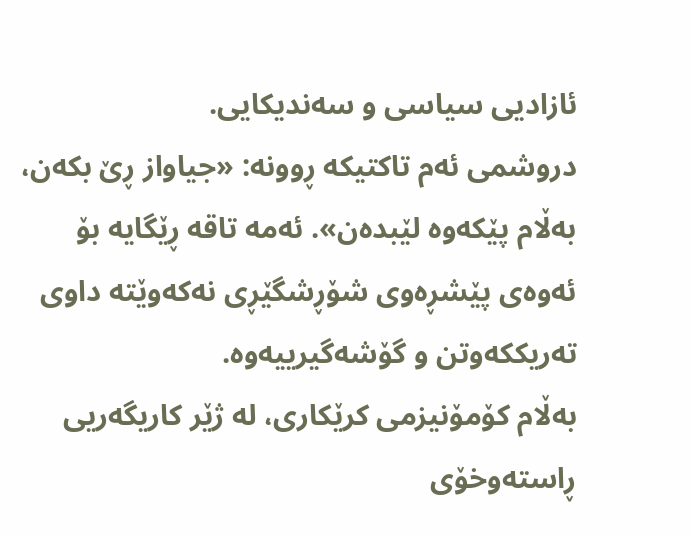ئازادیی سیاسی و سەندیکایی.
دروشمی ئەم تاکتیکە ڕوونە: «جیاواز ڕێ بکەن، بەڵام پێکەوە لێبدەن». ئەمە تاقە ڕێگایە بۆ ئەوەی پێشڕەوی شۆڕشگێڕی نەکەوێتە داوی تەریککەوتن و گۆشەگیرییەوە.
بەڵام کۆمۆنیزمی کرێکاری، لە ژێر کاریگەریی ڕاستەوخۆی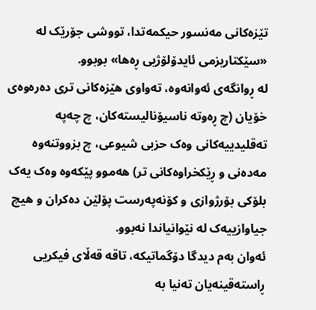تێزەکانی مەنسور حیکمەتدا، تووشی جۆرێک لە «سێکتاریزمی ئایدۆلۆژیی ڕەها» بوبوو.
لە ڕوانگەی ئەوانەوە، تەواوی هێزەکانی تری دەرەوەی خۆیان (چ ڕەوتە ناسیۆنالیستەکان، چ چەپە تەقلیدییەکانی وەک حزبی شیوعی، چ بزووتنەوە مەدەنی و ڕێکخراوەکانی تر) هەموو پێکەوە وەک یەک بلۆکی بۆرژوازی و کۆنەپەرست پۆلێن دەکران و هیچ جیاوازییەک لە نێوانیاندا نەبوو.
ئەوان بەم دیدگا دۆگماتیکە، تاقە قەڵای فیکریی ڕاستەقینەیان تەنیا بە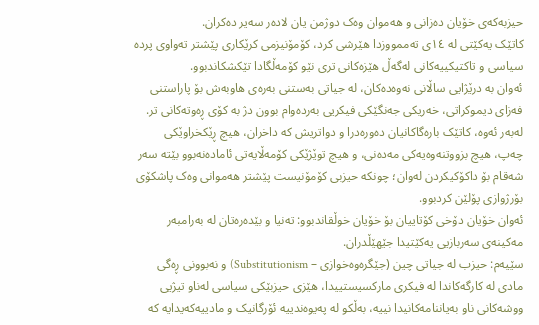حیزبەکەی خۆیان دەزانی و هەموان وەک دوژمن یان لادەر سەیر دەکران.
کاتێک یەکێتی لە ١٤ی تەممووزدا هێرشی کرد، کۆمۆنیزمی کرێکاری پێشتر تەواوی پردە سیاسی و تاکتیکییەکانی لەگەڵ هێزەکانی تری نێو کۆمەڵگادا تێکشکاندبوو.
ئەوان بە درێژایی ساڵانی نەوەدەکان، لە جیاتی بەستنی بەرەی هاوبەش بۆ پاراستنی فەزای دیموکراتی، خەریکی جەنگێکی فیکریی بەردەوام بوون دژ بە کۆی ڕەوتەکانی تر.
لەبەر ئەوە، کاتێک بارەگاکانیان دەورەدرا و دواتریش کە داخران، هیچ ڕێکخراوێکی چەپ، هیچ بزووتنەوەیەکی مەدەنی، و هیچ توێژێکی کۆمەڵایەتی ئامادەنەبوو بێتە سەر شەقام بۆ داکۆکیکردن لەوان؛ چونکە حیزبی کۆمۆنیست پێشتر هەموانی وەک پاشکۆی بۆرژوازی پۆلێن کردبوو.
ئەوان خۆیان دۆخی کۆتاییان بۆ خۆیان خوڵقاندبوو: تەنیا و بێدەرەتان لە بەرامبەر مەکینەی سەربازیی یەکێتیدا جێهێڵدران.
سێیەم: حیزب لە جیاتی چین (جێگرەوەخوازی – Substitutionism) و نەبوونی ڕەگی مادی لە کارگەکاندا لە فیکری مارکسیستییدا، هێزی حیزبێکی سیاسی لەناو تیژیی ووشەکانی ناو بەیاننامەکانیدا نییە، بەڵکو لە پەیوەندییە ئۆرگانیک و مادییەکەیدایە کە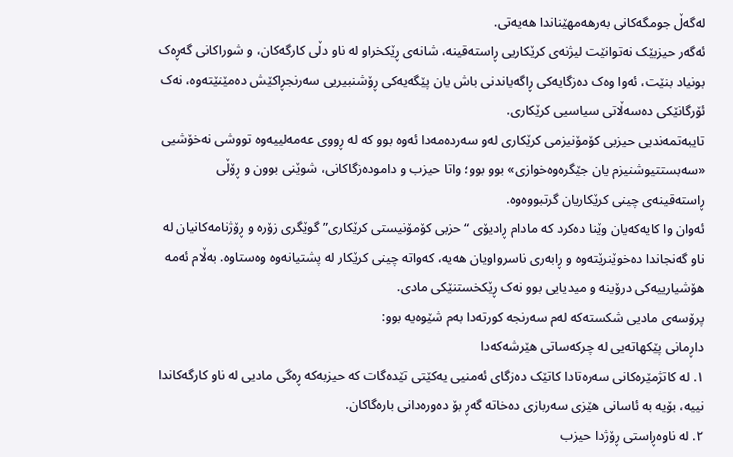لەگەڵ جومگەکانی بەرهەمهێناندا هەیەتی.
ئەگەر حیزبێک نەتوانێت لیژنەی کرێکاریی ڕاستەقینە، شانەی ڕێکخراو لە ناو دڵی کارگەکان، و شوراکانی گەڕەک بونیاد بنێت، ئەوا وەک دەزگایەکی ڕاگەیاندنی باش یان پێگەیەکی ڕۆشنبیریی سەرنجڕاکێش دەمێنێتەوە، نەک ئۆرگانێکی دەسەڵاتی سیاسیی کرێکاری.
تایبەتمەندیی حیزبی کۆمۆنیزمی کرێکاری لەو سەردەمەدا ئەوە بوو کە لە ڕووی عەمەلییەوە تووشی نەخۆشیی «سەبستتیوشنیزم یان جێگرەوەخوازی» بوو بوو؛ واتا حیزب و دامودەزگاکانی، شوێنی بوون و ڕۆڵی ڕاستەقینەی چینی کرێکاریان گرتبووەوە.
ئەوان وا کایەکەیان وێنا دەکرد کە مادام ڕادیۆی “حزبی کۆمۆنیستی کرێکاری” گوێگری زۆرە و ڕۆژنامەکانیان لە ناو گەنجاندا دەخوێنرێتەوە و ڕابەری ناسرواویان هەیە، کەواتە چینی کرێکار لە پشتیانەوە وەستاوە. بەڵام ئەمە هۆشیارییەکی درۆینە و میدیایی بوو نەک ڕێکخستنێکی مادی.
پرۆسەی مادیی شکستەکە لەم سەرنجە کورتەدا بەم شێوەیە بوو:
داڕمانی پێکهاتەیی لە چرکەساتی هێرشەکەدا
١. لە کاتژمێرەکانی سەرەتادا کاتێک دەزگای ئەمنیی یەکێتی تێدەگات کە حیزبەکە ڕەگی مادیی لە ناو کارگەکاندا نییە، بۆیە بە ئاسانی هێزی سەربازی دەخاتە گەڕ بۆ دەورەدانی بارەگاکان.
٢. لە ناوەڕاستی ڕۆژدا حیزب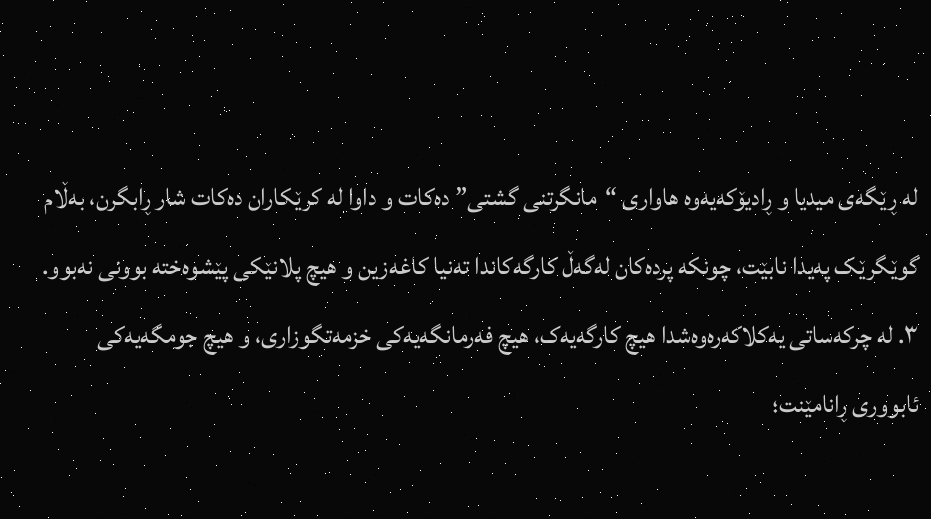لە ڕێگەی میدیا و ڕادیۆکەیەوە هاواری “مانگرتنی گشتی” دەکات و داوا لە کرێکاران دەکات شار ڕابگرن، بەڵام گوێگرێک پەیدا نابێت، چونکە پردەکان لەگەڵ کارگەکاندا تەنیا کاغەزین و هیچ پلانێکی پێشوەختە بوونی نەبوو.
٣. لە چرکەساتی یەکلاکەرەوەشدا هیچ کارگەیەک، هیچ فەرمانگەیەکی خزمەتگوزاری، و هیچ جومگەیەکی ئابووری ڕانامێنت؛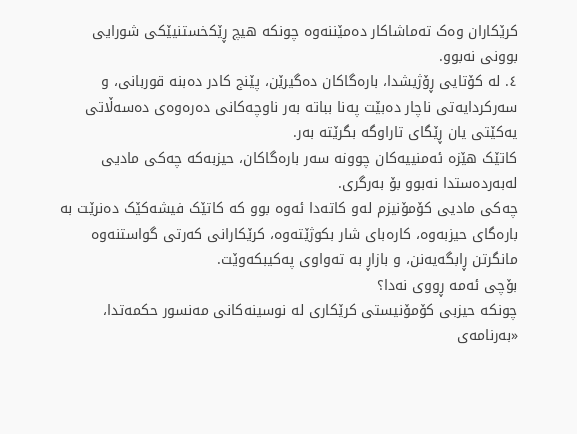کرێکاران وەک تەماشاکار دەمێننەوە چونکە هیچ ڕێکخستنیێکی شورایی بوونی نەبوو.
٤. لە کۆتایی ڕۆژیشدا، بارەگاکان دەگیرێن، پێنج کادر دەبنە قوربانی، و سەرکردایەتی ناچار دەبێت پەنا بباتە بەر ناوچەکانی دەرەوەی دەسەڵاتی یەکێتی یان ڕێگای تاراوگە بگرێتە بەر.
کاتێک هێزە ئەمنییەکان چوونە سەر بارەگاکان، حیزبەکە چەکی مادیی لەبەردەستدا نەبوو بۆ بەرگری.
چەکی مادیی کۆمۆنیزم لەو کاتەدا ئەوە بوو کە کاتێک فیشەکێک دەنرێت بە بارەگای حیزبەوە، کارەبای شار بکوژێتەوە، کرێکارانی کەرتی گواستنەوە مانگرتن ڕابگەیەنن، و بازاڕ بە تەواوی پەکیبکەوێت.
بۆچی ئەمە ڕووی نەدا؟
چونکە حیزبی کۆمۆنیستی کرێکاری لە نوسینەکانی مەنسور حکمەتدا، «بەرنامەی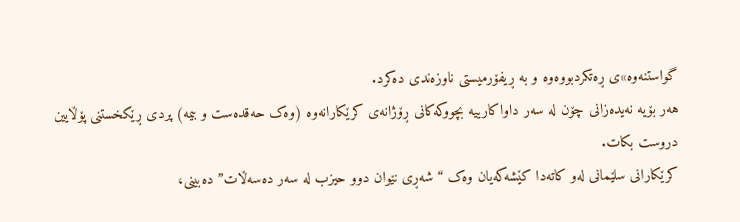گواستنەوە»ی ڕەتکردبووەوە و بە ڕیفۆرمیستی ناوزەندی دەکرد.
هەر بۆیە نەیدەزانی چۆن لە سەر داواکارییە بچووکەکانی ڕۆژانەی کرێکارانەوە (وەک حەقدەست و بیمە) پردی ڕێکخستنی پۆڵایین دروست بکات.
کرێکارانی سلێمانی لەو کاتەدا کێشەکەیان وەک “شەڕی نێوان دوو حیزب لە سەر دەسەڵات” دەبینی،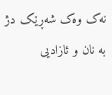نەک وەک شەڕێک دژ بە نان و ئازادیی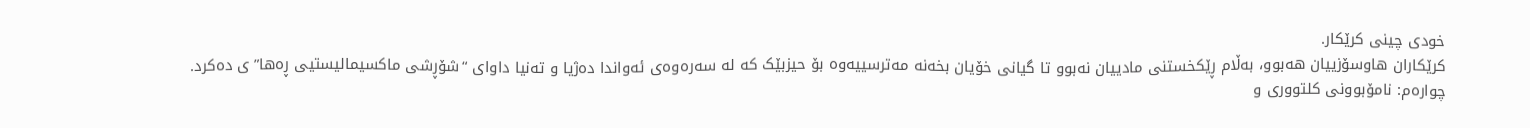خودی چینی کرێکار.
کرێکاران هاوسۆزییان هەبوو، بەڵام ڕێکخستنی مادییان نەبوو تا گیانی خۆیان بخەنە مەترسییەوە بۆ حیزبێک کە لە سەرەوەی ئەواندا دەژیا و تەنیا داوای “شۆڕشی ماکسیمالیستیی ڕەها”ی دەکرد.
چوارەم: نامۆبوونی کلتووری و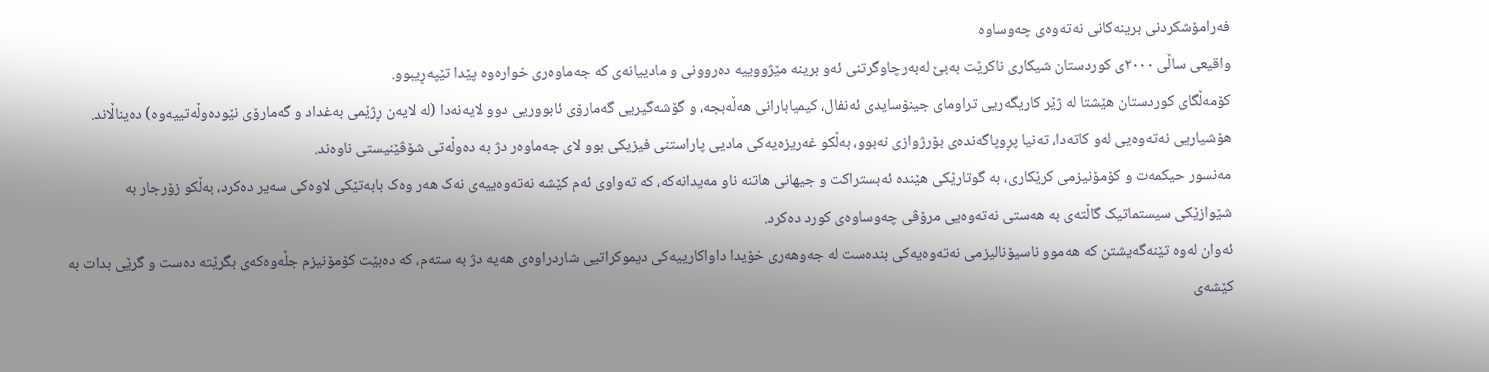فەرامۆشکردنی برینەکانی نەتەوەی چەوساوە
واقیعی ساڵی ٢٠٠٠ی کوردستان شیکاری ناکرێت بەبێ لەبەرچاوگرتنی ئەو برینە مێژووییە دەروونی و مادییانەی کە جەماوەری خوارەوە پێدا تێپەڕیبوو.
کۆمەڵگای کوردستان هێشتا لە ژێر کاریگەریی تراومای جینۆسایدی ئەنفال، کیمیابارانی هەڵەبجە، و گۆشەگیریی گەمارۆی ئابووریی دوو لایەنەدا (لە لایەن ڕژێمی بەغداد و گەمارۆی نێودەوڵەتییەوە) دەیناڵاند.
هۆشیاریی نەتەوەیی لەو کاتەدا، تەنیا پڕوپاگەندەی بۆرژوازی نەبوو، بەڵکو غەریزەیەکی مادیی پاراستنی فیزیکی بوو لای جەماوەر دژ بە دەوڵەتی شۆڤێنیستی ناوەند.
مەنسور حیکمەت و کۆمۆنیزمی کرێکاری، بە گوتارێکی هێندە ئەبستراکت و جیهانی هاتنە ناو مەیدانەکە، کە تەواوی ئەم کێشە نەتەوەییەی نەک هەر وەک بابەتێکی لاوەکی سەیر دەکرد، بەڵکو زۆرجار بە شێوازێکی سیستماتیک گاڵتەی بە هەستی نەتەوەیی مرۆڤی چەوساوەی کورد دەکرد.
ئەوان لەوە تێنەگەیشتن کە هەموو ناسیۆنالیزمی نەتەوەیەکی بندەست لە جەوهەری خۆیدا داواکارییەکی دیموکراتیی شاردراوەی هەیە دژ بە ستەم، کە دەبێت کۆمۆنیزم جڵەوەکەی بگرێتە دەست و گرێی بدات بە کێشەی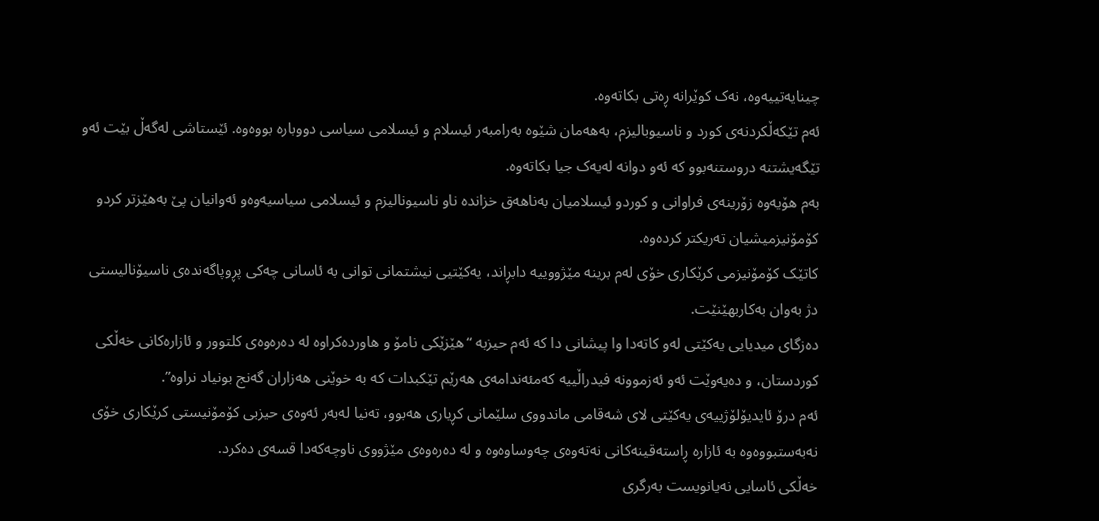چینایەتییەوە، نەک کوێرانە ڕەتی بکاتەوە.
ئەم تێکەڵکردنەی کورد و ناسیوبالیزم، بەهەمان شێوە بەرامبەر ئیسلام و ئیسلامی سیاسی دووبارە بووەوە. ئێستاشی لەگەڵ بێت ئەو تێگەیشتنە دروستنەبوو کە ئەو دوانە لەیەک جیا بکاتەوە.
بەم هۆیەوە زۆرینەی فراوانی و کوردو ئیسلامیان بەناهەق خزاندە ناو ناسیونالیزم و ئیسلامی سیاسیەوەو ئەوانیان پێ بەهێزتر کردو کۆمۆنیزمیشیان تەریکتر کردەوە.
کاتێک کۆمۆنیزمی کرێکاری خۆی لەم برینە مێژووییە دابڕاند، یەکێتیی نیشتمانی توانی بە ئاسانی چەکی پڕوپاگەندەی ناسیۆنالیستی دژ بەوان بەکاربهێنێت.
دەزگای میدیایی یەکێتی لەو کاتەدا وا پیشانی دا کە ئەم حیزبە “هێزێکی نامۆ و هاوردەکراوە لە دەرەوەی کلتوور و ئازارەکانی خەڵکی کوردستان، و دەیەوێت ئەو ئەزموونە فیدراڵییە کەمئەندامەی هەرێم تێکبدات کە بە خوێنی هەزاران گەنج بونیاد نراوە”.
ئەم درۆ ئایدیۆلۆژییەی یەکێتی لای شەقامی ماندووی سلێمانی کڕیاری هەبوو، تەنیا لەبەر ئەوەی حیزبی کۆمۆنیستی کرێکاری خۆی نەبەستبووەوە بە ئازارە ڕاستەقینەکانی نەتەوەی چەوساوەوە و لە دەرەوەی مێژووی ناوچەکەدا قسەی دەکرد.
خەڵکی ئاسایی نەیانویست بەرگری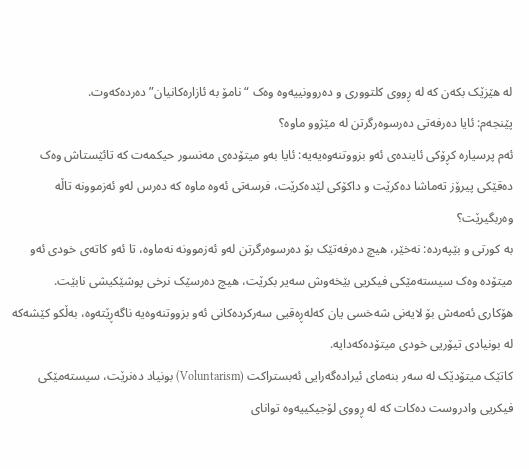لە هێزێک بکەن کە لە ڕووی کلتووری و دەروونییەوە وەک “نامۆ بە ئازارەکانیان” دەردەکەوت.
پێنجەم: ئایا دەرفەتی دەرسوەرگرتن لە مێژوو ماوە؟
ئەم پرسیارە‌ کڕۆکی ئایندەی ئەو بزووتنەوەیەیە: ئایا بەو میتۆدەی مەنسور حیکمەت کە تائێستاش وەک دەقێکی پیرۆز تەماشا دەکرێت و داکۆکی لێدەکرێت، فرسەتی ئەوە ماوە کە دەرس لەو ئەزموونە تاڵە وەربگیرێت؟
بە کورتی و بێپەردە: نەخێر، هیچ دەرفەتێک بۆ دەرسوەرگرتن لەو ئەزموونە نەماوە، تا ئەو کاتەی خودی ئەو میتۆدە وەک سیستەمێکی فیکریی بێخەوش سەیر بکرێت، هیچ دەرسێک نرخی پوشێکیشی نابێت.
هۆکاری ئەمەش بۆ لایەنی شەخسی یان کەلەڕەقیی سەرکردەکانی ئەو بزووتنەوەیە ناگەڕێتەوە، بەڵکو کێشەکە لە بونیادی تیۆریی خودی میتۆدەکەدایە.
کاتێک میتۆدێک لە سەر بنەمای ئیرادەگەرایی ئەبستراکت (Voluntarism) بونیاد دەنرێت، سیستەمێکی فیکریی وادروست دەکات کە لە ڕووی لۆجیکییەوە توانای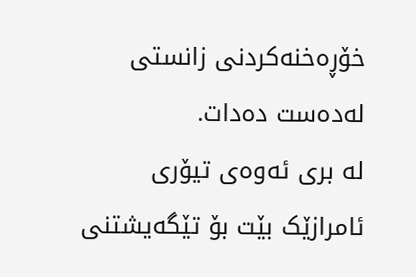خۆڕەخنەکردنی زانستی لەدەست دەدات.
لە بری ئەوەی تیۆری ئامرازێک بێت بۆ تێگەیشتنی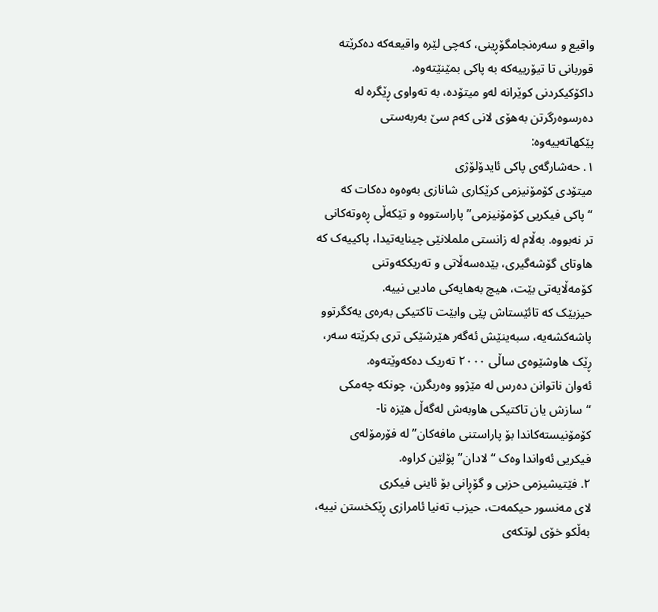واقيع و سەرەنجامگۆڕینی، کەچی لێرە واقيعەکە دەکرێتە قوربانی تا تیۆرییەکە بە پاکی بمێنێتەوە.
داکۆکیکردنی کوێرانە لەو میتۆدە، بە تەواوی ڕێگرە لە دەرسوەرگرتن بەهۆی لانی کەم سێ بەربەستی پێکهاتەییەوە:
١. حەشارگەی پاکی ئایدۆلۆژی
میتۆدی کۆمۆنیزمی کرێکاری شانازی بەوەوە دەکات کە “پاکی فیکریی کۆمۆنیزمی” پاراستووە و تێکەڵی ڕەوتەکانی تر نەبووە. بەڵام لە زانستی ململانێی چینایەتیدا، پاکییەک کە هاوتای گۆشەگیری، بێدەسەڵاتی و تەریککەوتنی کۆمەڵایەتی بێت، هیچ بەهایەکی مادیی نییە.
حیزبێک کە تائێستاش پێی وابێت تاکتیکی بەرەی یەکگرتوو پاشەکشەیە، سبەینێش ئەگەر هێرشێکی تری بکرێتە سەر، ڕێک هاوشێوەی ساڵی ٢٠٠٠ تەریک دەکەوێتەوە.
ئەوان ناتوانن دەرس لە مێژوو وەربگرن، چونکە چەمکی “سازش یان تاکتیکی هاوبەش لەگەڵ هێزە نا-کۆمۆنیستەکاندا بۆ پاراستنی مافەکان” لە فۆرمۆلەی فیکریی ئەواندا وەک “لادان” پۆلێن کراوە.
٢. فێتیشیزمی حزبی و گۆڕانی بۆ ئاینی فیکری
لای مەنسور حیکمەت، حیزب تەنیا ئامرازی ڕێکخستن نییە، بەڵکو خۆی لوتکەی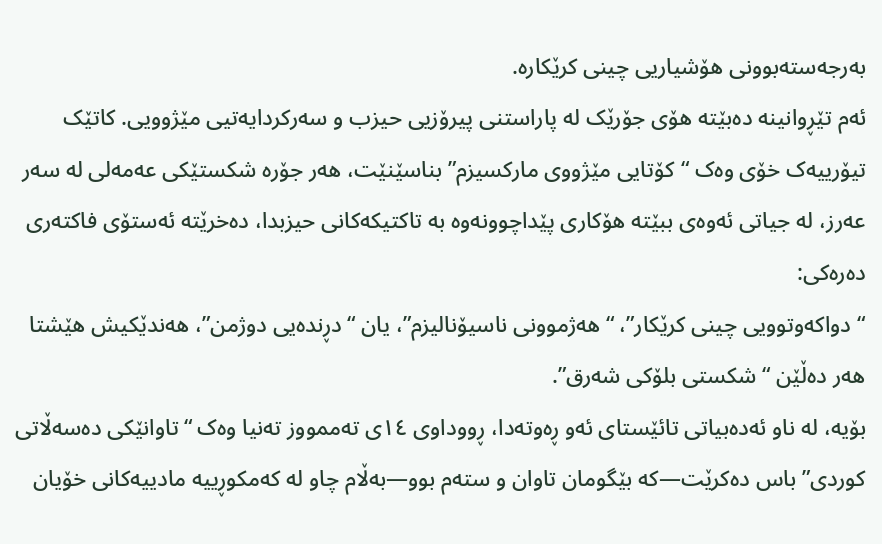بەرجەستەبوونی هۆشیاریی چینی کرێکارە.
ئەم تێڕوانینە دەبێتە هۆی جۆرێک لە پاراستنی پیرۆزیی حیزب و سەرکردایەتیی مێژوویی. کاتێک تیۆرییەک خۆی وەک “کۆتایی مێژووی مارکسیزم” بناسێنێت، هەر جۆرە شکستێکی عەمەلی لە سەر عەرز، لە جیاتی ئەوەی ببێتە هۆکاری پێداچوونەوە بە تاکتیکەکانی حیزبدا، دەخرێتە ئەستۆی فاکتەری دەرەکی:
“دواکەوتوویی چینی کرێکار”، “هەژموونی ناسیۆنالیزم”، یان “دڕندەیی دوژمن”، هەندێکیش هێشتا هەر دەڵێن “شکستی بلۆکی شەرق”.
بۆیە، لە ناو ئەدەبیاتی تائێستای ئەو ڕەوتەدا، ڕووداوی ١٤ی تەممووز تەنیا وەک “تاوانێکی دەسەڵاتی کوردی” باس دەکرێت—کە بێگومان تاوان و ستەم بوو—بەڵام چاو لە کەمکوڕییە مادییەکانی خۆیان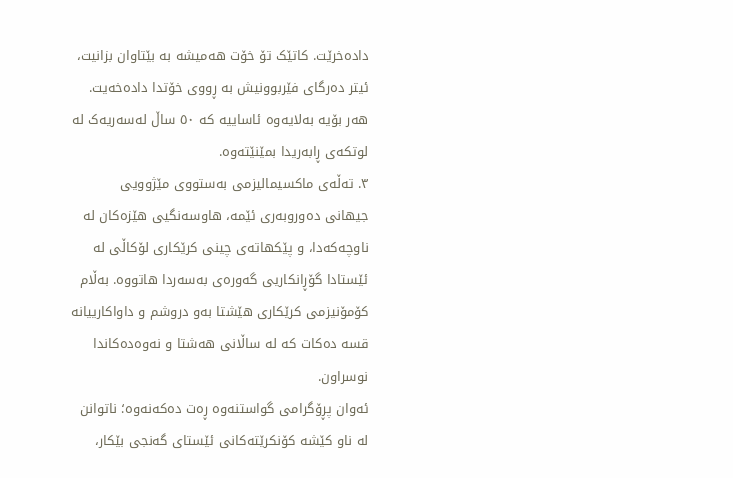دادەخرێت. کاتێک تۆ خۆت هەمیشە بە بێتاوان بزانیت، ئیتر دەرگای فێربوونیش بە ڕووی خۆتدا دادەخەیت. هەر بۆیە بەلایەوە ئاساییە کە ٥٠ ساڵ لەسەریەک لە لوتکەی ڕابەریدا بمێنێتەوە.
٣. تەڵەی ماکسیمالیزمی بەستووی مێژوویی
جیهانی دەوروبەری ئێمە، هاوسەنگیی هێزەکان لە ناوچەکەدا، و پێکهاتەی چینی کرێکاری لۆکاڵی لە ئێستادا گۆڕانکاریی گەورەی بەسەردا هاتووە. بەڵام کۆمۆنیزمی کرێکاری هێشتا بەو دروشم و داواکارییانە قسە دەکات کە لە ساڵانی هەشتا و نەوەدەکاندا نوسراون.
ئەوان پڕۆگرامی گواستنەوە ڕەت دەکەنەوە؛ ناتوانن لە ناو کێشە کۆنکرێتەکانی ئێستای گەنجی بێکار،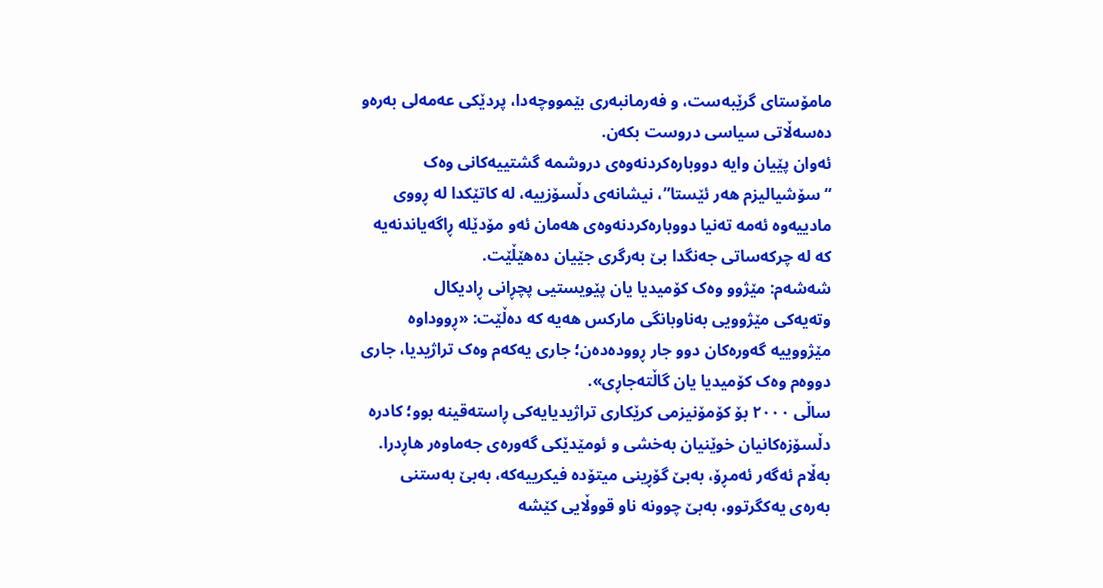مامۆستای گرێبەست، و فەرمانبەری بێمووچەدا، پردێکی عەمەلی بەرەو دەسەڵاتی سیاسی دروست بکەن.
ئەوان پێیان وایە دووبارەکردنەوەی دروشمە گشتییەکانی وەک “سۆشیالیزم هەر ئێستا”، نیشانەی دڵسۆزییە، لە کاتێکدا لە ڕووی مادییەوە ئەمە تەنیا دووبارەکردنەوەی هەمان ئەو مۆدێلە ڕاگەیاندنەیە کە لە چرکەساتی جەنگدا بێ بەرگری جێیان دەهێڵێت.
شەشەم: مێژوو وەک کۆمیدیا یان پێویستیی پچڕانی ڕادیکال
وتەیەکی مێژوویی بەناوبانگی مارکس هەیە کە دەڵێت: «ڕووداوە مێژووییە گەورەکان دوو جار ڕوودەدەن؛ جاری یەکەم وەک تراژیدیا، جاری دووەم وەک کۆمیدیا یان گاڵتەجاڕی».
ساڵی ٢٠٠٠ بۆ کۆمۆنیزمی کرێکاری تراژیدیایەکی ڕاستەقینە بوو؛ کادرە دڵسۆزەکانیان خوێنیان بەخشی و ئومێدێکی گەورەی جەماوەر هاڕدرا. بەڵام ئەگەر ئەمڕۆ، بەبێ گۆڕینی میتۆدە فیکرییەکە، بەبێ بەستنی بەرەی یەکگرتوو، بەبێ چوونە ناو قووڵایی کێشە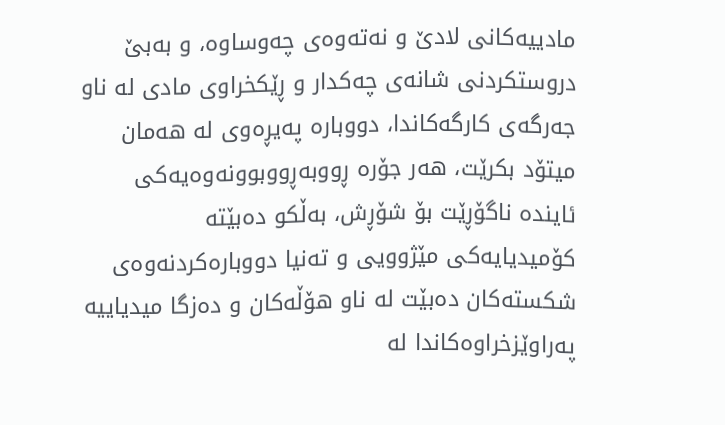مادییەکانی لادێ و نەتەوەی چەوساوە، و بەبێ دروستکردنی شانەی چەکدار و ڕێکخراوی مادی لە ناو جەرگەی کارگەکاندا، دووبارە پەیڕەوی لە هەمان میتۆد بکرێت، هەر جۆرە ڕووبەڕووبوونەوەیەکی ئایندە ناگۆڕێت بۆ شۆڕش، بەڵکو دەبێتە کۆمیدیایەکی مێژوویی و تەنیا دووبارەکردنەوەی شکستەکان دەبێت لە ناو هۆڵەکان و دەزگا میدیاییە پەراوێزخراوەکاندا لە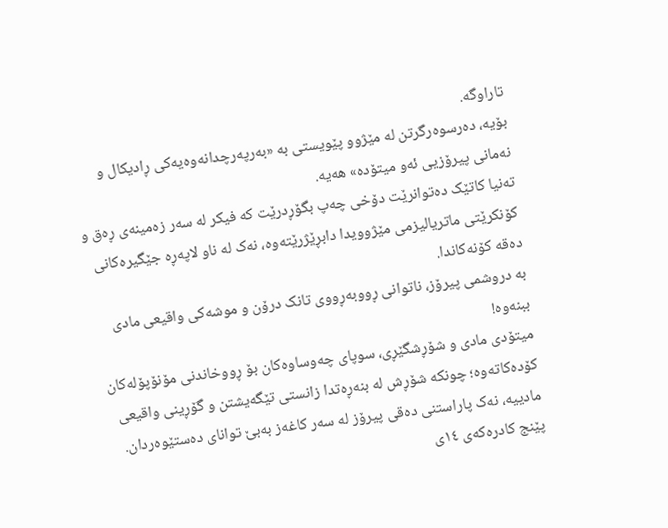تاراوگە.
بۆیە، دەرسوەرگرتن لە مێژوو پێویستی بە «بەرپەرچدانەوەیەکی ڕادیکال و نەمانی پیرۆزیی ئەو میتۆدە» هەیە.
تەنیا کاتێک دەتوانرێت دۆخی چەپ بگۆڕدرێت کە فیکر لە سەر زەمینەی ڕەق و کۆنکرێتی ماتریالیزمی مێژوویدا دابڕێژرێتەوە، نەک لە ناو لاپەڕە جێگیرەکانی دەقە کۆنەکاندا.
بە دروشمی پیرۆز، ناتوانی ڕووبەڕووی تانک درۆن و موشەکی واقیعی مادی ببنەوە!
میتۆدی مادی و شۆڕشگێڕی، سوپای چەوساوەکان بۆ ڕووخاندنی مۆنۆپۆلەکان کۆدەکاتەوە؛ چونکە شۆڕش لە بنەڕەتدا زانستی تێگەیشتن و گۆڕینی واقیعی مادییە، نەک پاراستنی دەقی پیرۆز لە سەر کاغەز بەبێ توانای دەستێوەردان.
پێنج کادرەکەی ١٤ی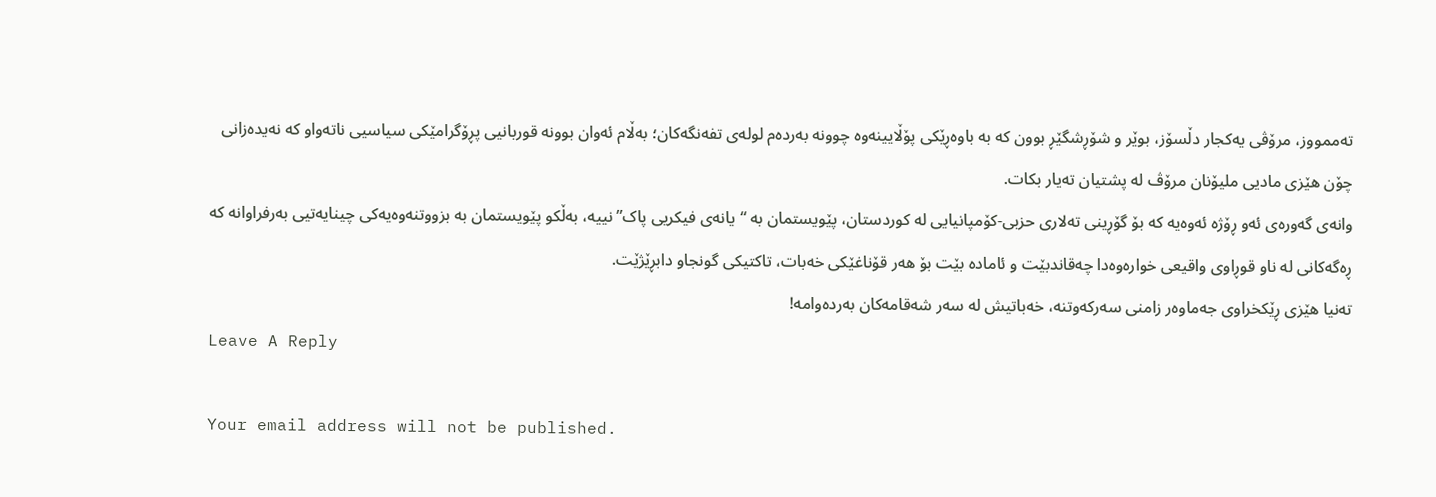تەممووز، مرۆڤی یەکجار دڵسۆز، بوێر و شۆڕشگێڕ بوون کە بە باوەڕێکی پۆڵایینەوە چوونە بەردەم لولەی تفەنگەکان؛ بەڵام ئەوان بوونە قوربانیی پڕۆگرامێکی سیاسیی ناتەواو کە نەیدەزانی چۆن هێزی مادیی ملیۆنان مرۆڤ لە پشتیان تەیار بکات.
وانەی گەورەی ئەو ڕۆژە ئەوەیە کە بۆ گۆڕینی تەلاری حزبی-کۆمپانیایی لە کوردستان، پێویستمان بە “یانەی فیکریی پاک” نییە، بەڵکو پێویستمان بە بزووتنەوەیەکی چینایەتیی بەرفراوانە کە ڕەگەکانی لە ناو قوڕاوی واقیعی خوارەوەدا چەقاندبێت و ئامادە بێت بۆ هەر قۆناغێکی خەبات، تاکتیکی گونجاو دابڕێژێت.
تەنیا هێزی ڕێکخراوی جەماوەر زامنی سەرکەوتنە، خەباتیش لە سەر شەقامەکان بەردەوامە!
Leave A Reply

Your email address will not be published.